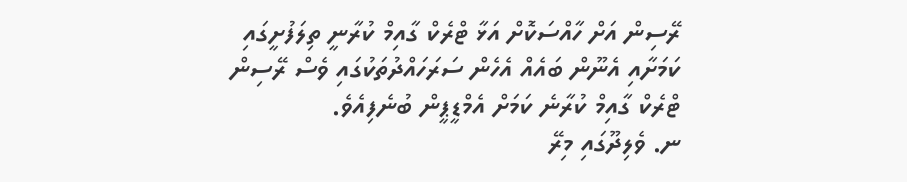ރޭސިން އަށް ހާއްސަކޮށް އަޅާ ޓްރެކް ގާއިމް ކުރާނީ ތިލަފުށީގައި ކަމަށާއި އެނޫން ބައެއް އެހެން ސަރަހައްދުތަކުގައި ވެސް ރޭސިން ޓްރެކް ގާއިމް ކުރާނެ ކަމަށް އެމްޑީޕީން ބުނެފިއެވެ.
ނ. ވެލިދޫގައި މިރޭ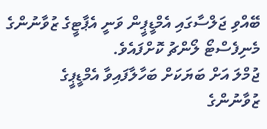ބޭއްވި ޖަލްސާގައި އެމްޑީޕީން ވަނީ އެޕާޓީގެ ޒުވާނުންގެ މެނިފެސްޓޯ ލޯންޗު ކޮށްފައެވެ.
ޖުމްލަ އަށް ބަޔަކަށް ބަހާލާފައިވާ އެމްޑީޕީގެ ޒުވާނުންގެ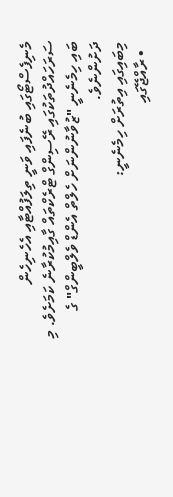މެނިފެސްޓޯގައި ބުނެފައި ވަނީ ތިލަފުއްޓާއި އެހެނިހެން ސަރަހައްދުތަކުގައި ރޭސިންގް ޓްރެކްތައް ގާއިމުކުރާނެ ކަމަށެވެ. މި ބައި ހިމެނެނީ "ޒުވާނުންނަށް ހެލްތް އެންޑް ވެލްބީންގް" ގެ ދަށުންނެވެ.
މިބައިގައި އިތުރަށް ހިމެނެނީ:
  • ރާއްޖޭގައި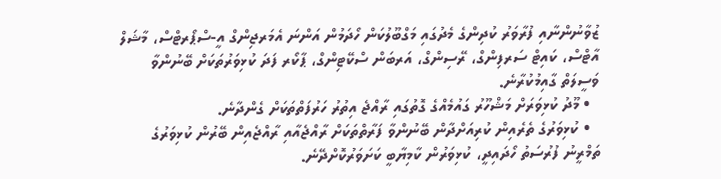ޒުވާނުންނާއި ފުރާވަރު ކުދިންގެ މެދުގައި މަގްބޫލުކަން ހޯދަމުން އަންނަ އެމަރޖިންގް އީ-ސްޕޯރޓްސް، މާޝަލް އާޓްސް، ކައިޓް ސަރފިންގް، ރޭސިންގް، އަރބަން ސްކޭޓިންގް، ޕާކޯރ ފަދަ ކުޅިވަރުތަކަށް ބޭނުންވާ ވަސީލަތް ގާއިމުކުރާނެ.
  • މޫދު ކުޅިވަރަށް މަޝްހޫރު ގައުމެއްގެ ގޮތުގައި ރާއްޖެ އިތުރު ހަރުފަތްތަކަށް ގެންދާނެ.
  • ކުޅިވަރުގެ ތެރެއިން ކުރިއަށްދާން ބޭނުންވާ ފަރާތްތަކަށް ރާއްޖެއާއި ރާއްޖެއިން ބޭރުން ކުޅިވަރުގެ ތަމްރީނު ފުރުސަތު ހޯދައިދީ، ކުޅިވަރުން ކާމިޔާބީ ކަށަވަރުކޮށްދޭނެ.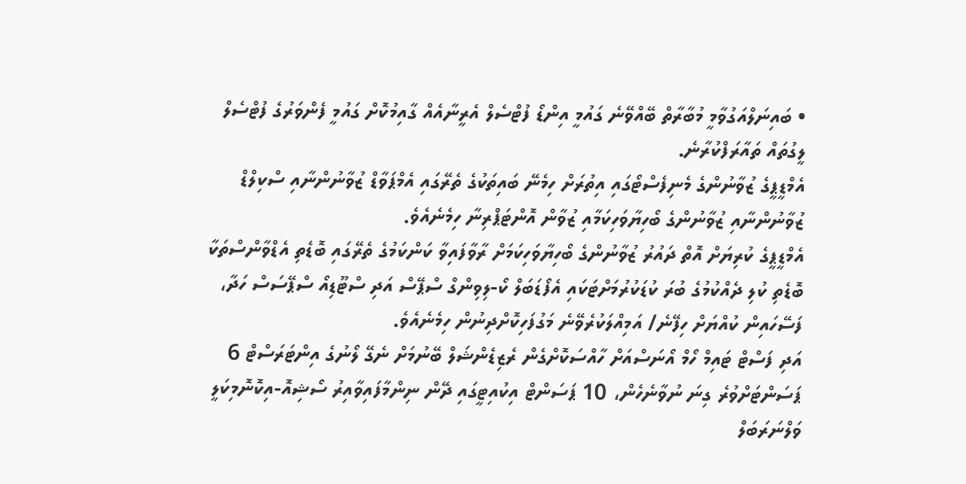• ބައިނަލްއަގުވާމީ މުބާރާތް ބޭއްވޭނެ ގައުމީ އިންޑޯ ފުޓްސެލް އެރީނާއެއް ގާއިމުކޮށް ގައުމީ ފެންވަރުގެ ފުޓްސެލް ލީގުތައް ތައާރަފްކުރާނެ.
އެމްޑީޕީގެ ޒުވާނުންގެ މެނިފެސްޓޯގައި އިތުރަށް ހިމެނޭ ބައިތަކުގެ ތެރޭގައި އެމްޕަވާޑް ޒުވާނުންނާއި ސްކިލްޑް ޒުވާނުންނާއި ޒުވާނުންގެ ބޯހިޔާވަހިކަމާއި ޒުވާން އޮންޓަޕްރިނާ ހިމެނެއެވެ.
އެމްޑީޕީގެ ކުރިޔަށް އޮތް ދައުރު ޒުވާނުންގެ ބޯހިޔާވަހިކަމަށް ރާވާފައިވާ ކަންކަމުގެ ތެރޭގައި ބޮޑެތި އެޑްވާންސްތަކާ ބޮޑެތި ކުލި ދެއްކުމުގެ ބުރަ ކުޑަކުރުމަށްޓަކައި އެފޯޑަބަލް ކޯ-ލިވިންގް ސްޕޭސް އަދި ސްޓޫޑިއޯ ސްޕޭސަސް ހަދާ، ފަސޭހައިން ކުއްޔަށް ހިފޭނެ/ އަމިއްލަކުރެވޭނެ މަގުފަހިކޮށްދިނުން ހިމެނެއެވެ.
އަދި ފަސްޓް ޓައިމް ހޯމް އޯނަސްއަށް ހާއްސަކޮށްގެން ރެޒިޑެންޝަލް ބޭނުމަށް ނެގޭ ލޯނުގެ އިންޓަރަސްޓް 6 ޕަސަންޓަށްވުރެ ގިނަ ނުވާނެހެން، 10 ޕަސަންޓް އިކުއިޓީގައި ދޭން ނިންމާފައިވާއިރު ސޯޝިއޮ-އިކޮނޮމިކަލީ ވަލްނަރަބަލް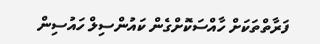ފަރާތްތަކަށް ހާއްސަކޮށްގެން ކައުންސިލް ހައުސިން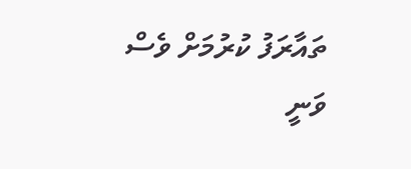ތައާރަފު ކުރުމަށް ވެސް ވަނީ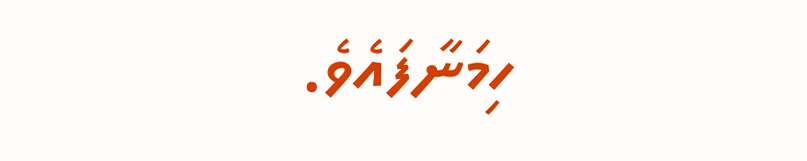ހިމަނާފައެވެ.